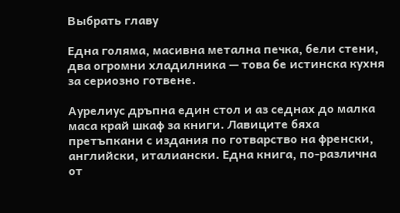Выбрать главу

Една голяма, масивна метална печка, бели стени, два огромни хладилника — това бе истинска кухня за сериозно готвене.

Аурелиус дръпна един стол и аз седнах до малка маса край шкаф за книги. Лавиците бяха претъпкани с издания по готварство на френски, английски, италиански. Една книга, по-различна от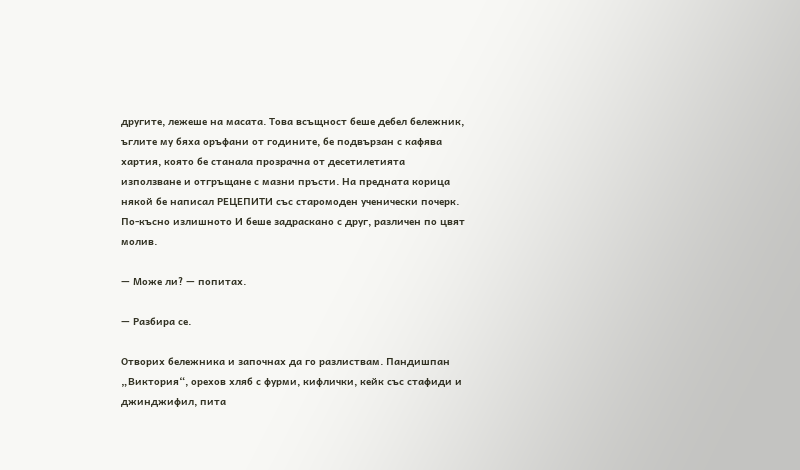другите, лежеше на масата. Това всъщност беше дебел бележник, ъглите му бяха оръфани от годините, бе подвързан с кафява хартия, която бе станала прозрачна от десетилетията използване и отгръщане с мазни пръсти. На предната корица някой бе написал РЕЦЕПИТИ със старомоден ученически почерк. По-късно излишното И беше задраскано с друг, различен по цвят молив.

— Може ли? — попитах.

— Разбира се.

Отворих бележника и започнах да го разлиствам. Пандишпан „Виктория“, орехов хляб с фурми, кифлички, кейк със стафиди и джинджифил, пита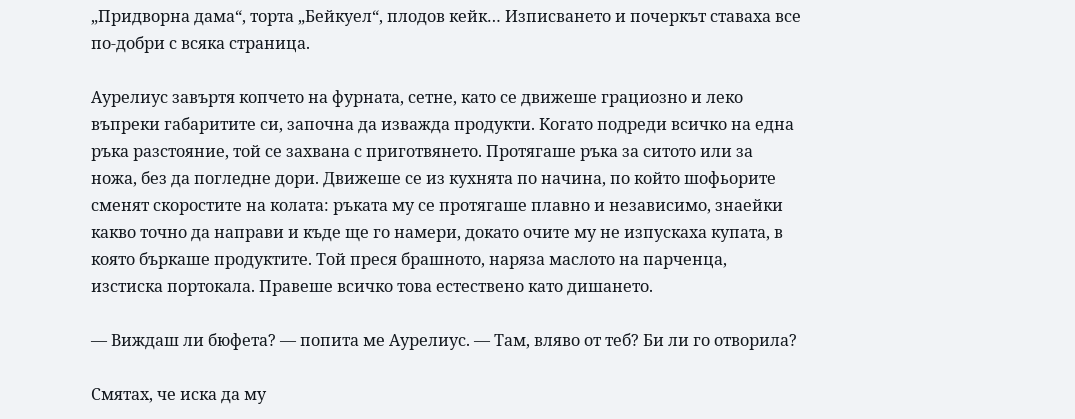„Придворна дама“, торта „Бейкуел“, плодов кейк… Изписването и почеркът ставаха все по-добри с всяка страница.

Аурелиус завъртя копчето на фурната, сетне, като се движеше грациозно и леко въпреки габаритите си, започна да изважда продукти. Когато подреди всичко на една ръка разстояние, той се захвана с приготвянето. Протягаше ръка за ситото или за ножа, без да погледне дори. Движеше се из кухнята по начина, по който шофьорите сменят скоростите на колата: ръката му се протягаше плавно и независимо, знаейки какво точно да направи и къде ще го намери, докато очите му не изпускаха купата, в която бъркаше продуктите. Той преся брашното, наряза маслото на парченца, изстиска портокала. Правеше всичко това естествено като дишането.

— Виждаш ли бюфета? — попита ме Аурелиус. — Там, вляво от теб? Би ли го отворила?

Смятах, че иска да му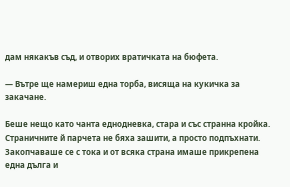дам някакъв съд, и отворих вратичката на бюфета.

— Вътре ще намериш една торба, висяща на кукичка за закачане.

Беше нещо като чанта еднодневка, стара и със странна кройка. Страничните й парчета не бяха зашити, а просто подпъхнати. Закопчаваше се с тока и от всяка страна имаше прикрепена една дълга и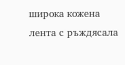широка кожена лента с ръждясала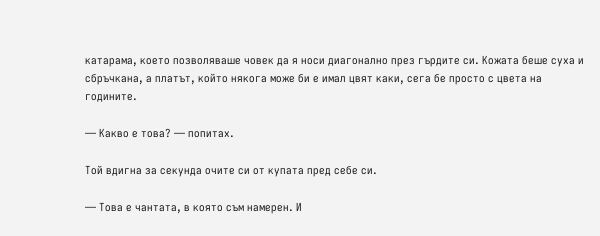катарама, което позволяваше човек да я носи диагонално през гърдите си. Кожата беше суха и сбръчкана, а платът, който някога може би е имал цвят каки, сега бе просто с цвета на годините.

— Какво е това? — попитах.

Той вдигна за секунда очите си от купата пред себе си.

— Това е чантата, в която съм намерен. И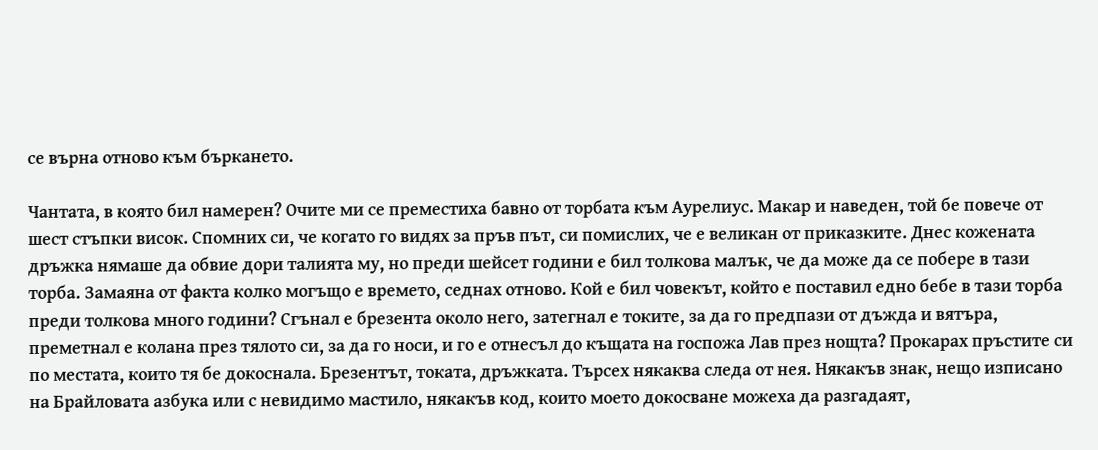се върна отново към бъркането.

Чантата, в която бил намерен? Очите ми се преместиха бавно от торбата към Аурелиус. Макар и наведен, той бе повече от шест стъпки висок. Спомних си, че когато го видях за пръв път, си помислих, че е великан от приказките. Днес кожената дръжка нямаше да обвие дори талията му, но преди шейсет години е бил толкова малък, че да може да се побере в тази торба. Замаяна от факта колко могъщо е времето, седнах отново. Кой е бил човекът, който е поставил едно бебе в тази торба преди толкова много години? Сгънал е брезента около него, затегнал е токите, за да го предпази от дъжда и вятъра, преметнал е колана през тялото си, за да го носи, и го е отнесъл до къщата на госпожа Лав през нощта? Прокарах пръстите си по местата, които тя бе докоснала. Брезентът, токата, дръжката. Търсех някаква следа от нея. Някакъв знак, нещо изписано на Брайловата азбука или с невидимо мастило, някакъв код, които моето докосване можеха да разгадаят,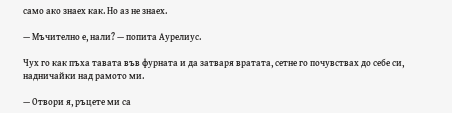само ако знаех как. Но аз не знаех.

— Мъчително е, нали? — попита Аурелиус.

Чух го как пъха тавата във фурната и да затваря вратата, сетне го почувствах до себе си, надничайки над рамото ми.

— Отвори я, ръцете ми са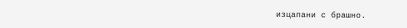изцапани с брашно.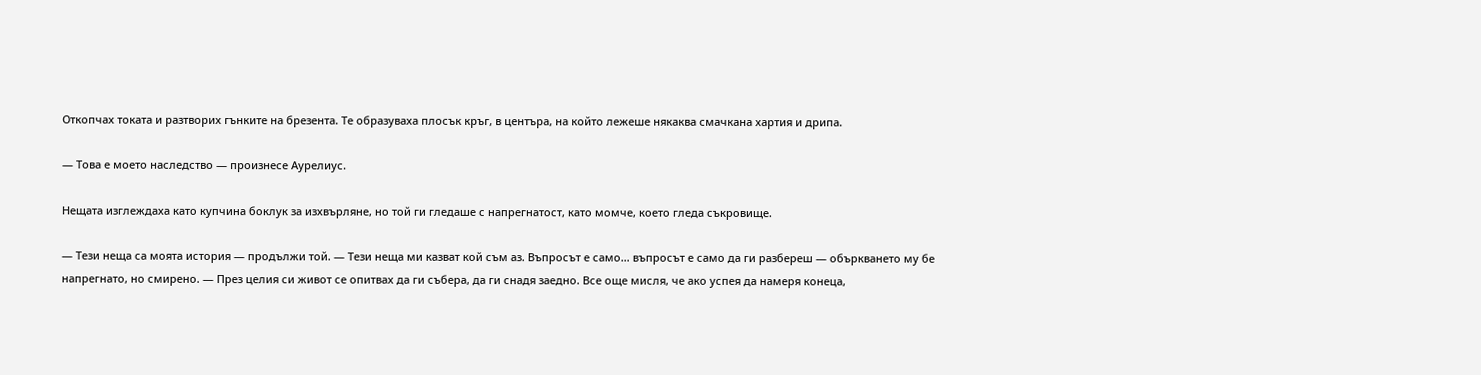Откопчах токата и разтворих гънките на брезента. Те образуваха плосък кръг, в центъра, на който лежеше някаква смачкана хартия и дрипа.

— Това е моето наследство — произнесе Аурелиус.

Нещата изглеждаха като купчина боклук за изхвърляне, но той ги гледаше с напрегнатост, като момче, което гледа съкровище.

— Тези неща са моята история — продължи той. — Тези неща ми казват кой съм аз. Въпросът е само… въпросът е само да ги разбереш — объркването му бе напрегнато, но смирено. — През целия си живот се опитвах да ги събера, да ги снадя заедно. Все още мисля, че ако успея да намеря конеца,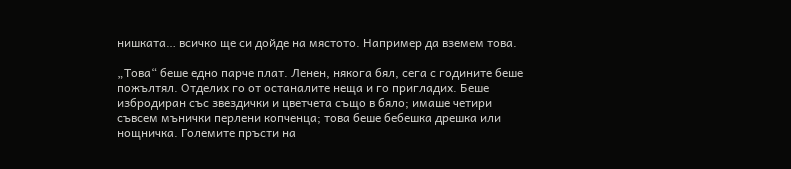нишката… всичко ще си дойде на мястото. Например да вземем това.

„Това“ беше едно парче плат. Ленен, някога бял, сега с годините беше пожълтял. Отделих го от останалите неща и го пригладих. Беше избродиран със звездички и цветчета също в бяло; имаше четири съвсем мънички перлени копченца; това беше бебешка дрешка или нощничка. Големите пръсти на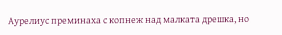Аурелиус преминаха с копнеж над малката дрешка, но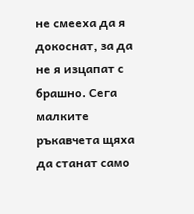не смееха да я докоснат, за да не я изцапат с брашно. Сега малките ръкавчета щяха да станат само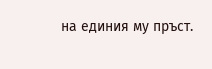на единия му пръст.